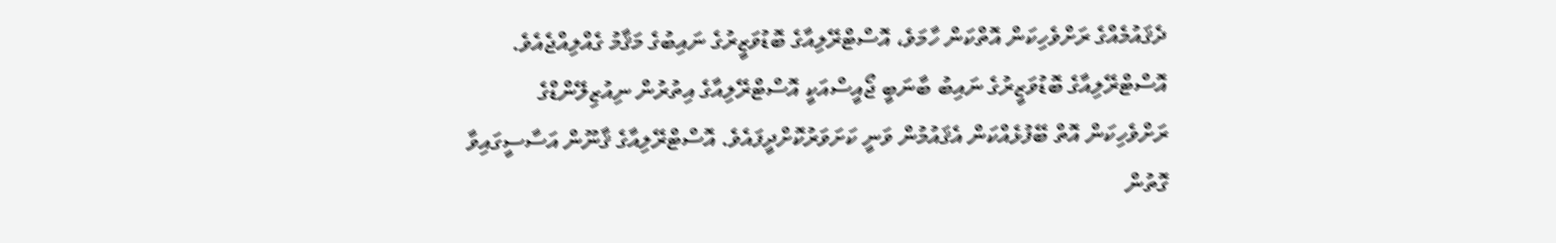ދެޤައުމެއްގެ ރަށްވެހިކަން އޮތްކަން ހާމަވެ، އޮސްޓްރޭލިއާގެ ބޮޑުވަޒީރުގެ ނައިބުގެ މަޤާމު ގެއްލިއްޖެއެވެ.
އޮސްޓްރޭލިއާގެ ބޮޑުވަޒީރުގެ ނައިބު ބާނަބީ ޖޯއީސްއަކީ އޮސްޓްރޭލިއާގެ އިތުރުން ނިއުޒިލޭންޑްގެ ރަށްވެހިކަން އޮތް ބޭފުޅެއްކަން އެޤައުމުން ވަނީ ކަށަވަރުކޮށްދީފައެވެ. އޮސްޓްރޭލިއާގެ ޤާނޫން އަސާސީގައިވާ ގޮތުން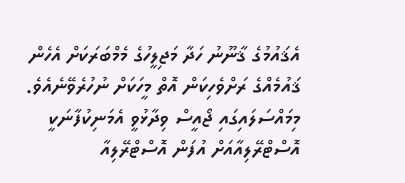އެޤައުމުގެ ޤާނޫނު ހަދާ މަޖިލީހުގެ މެމްބަރަކަށް އެހެން ޤައުމެއްގެ ރަށްވެހިކަން އޮތް މީހަކަށް ނުހުރެވޭނެއެވެ.
މިމައްސަލައިގައި ޖޯއީސް ވިދާޅުވީ އެމަނިކުފާނަކީ އޮސްޓްރޭލިއާއަށް އުފަން އޮސްޓްރޭލިއާ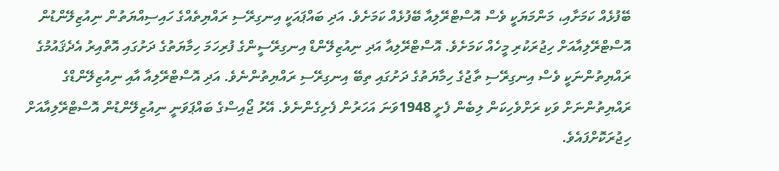ބޭފުޅެއް ކަމަށާއި، މަންމަޔަކީ ވެސް އޮސްޓްރޭލިއާ ބޭފުޅެއް ކަމަށެވެ. އަދި ބައްޕައަކީ އިނގިރޭސި ރައްޔިތެއްގެ ހައިސިއްޔަތުން ނިއުޒިލޭންޑުން އޮސްޓްރޭލިއާއަށް ހިޖުރަކުރި މީހެއް ކަމަށެވެ. އޮސްޓްރޭލިއާ އަދި ނިއުޒިލޭންޑް އިނގިރޭސީންގެ ފުރިހަމަ ހިމާޔަތުގެ ދަށުގައި އޮތްއިރު އެދެޤައުމުގެ ރައްޔިތުންނަކީ ވެސް އިނގިރޭސި ތާޖުގެ ހިމާޔަތުގެ ދަށުގައި ތިބޭ އިނގިރޭސި ރައްޔިތުންނެވެ. އަދި އޮސްޓްރޭލިއާ އާއި ނިއުޒިލޭންޑްގެ ރައްޔިތުންނަށް ވަކި ރަށްވެހިކަން ލިބެން ފެށީ 1948ވަނަ އަހަރުން ފެށިގެންނެވެ. އޭރު ޖޯއިސްގެ ބައްޕަވަނީ ނިއުޒިލޭންޑުން އޮސްޓްރޭލިއާއަށް ހިޖުރަކޮށްފައެވެ.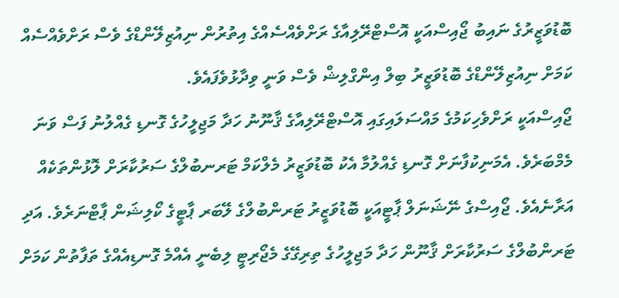ބޮޑުވަޒީރުގެ ނައިބު ޖޯއިސްއަކީ އޮސްޓްރޭލިއާގެ ރަށްވެއްސެއްގެ އިތުރުން ނިއުޒިލޭންޑްގެ ވެސް ރަށްވެއްސެއް ކަމަށް ނިއުޒިލޭންޑްގެ ބޮޑުވަޒީރު ބިލް އިންގްލިޝް ވެސް ވަނީ ވިދާޅުވެފައެވެ.
ޖޯއިސްއަކީ ރަށްވެހިކަމުގެ މައްސަލައިގައި އޮސްޓްރޭލިއާގެ ޤާނޫނު ހަދާ މަޖިލީހުގެ ގޮނޑި ގެއްލުނު ފަސް ވަނަ މެމްބަރެވެ. އެމަނިކުފާނަށް ގޮނޑި ގެއްލުމާ އެކު ބޮޑުވަޒީރު މެލްކަމް ޓަރނބުލްގެ ސަރުކާރަށް ލޮޅުންތަކެއް އަރާނެއެވެ. ޖޯއިސްގެ ނޭޝަނަލް ޕާޓީއަކީ ބޮޑުވަޒީރު ޓަރންބުލްގެ ލޭބަރ ޕާޓީގެ ކޯލިޝަން ޕާޓްނަރެވެ. އަދި ޓަރންބުލްގެ ސަރުކާރަށް ޤާނޫން ހަދާ މަޖިލީހުގެ ތިރިގޭގެ މެޖޯރިޓީ ލިބެނީ އެއްމެ ގޮނޑިއެއްގެ ތަފާތުން ކަމަށް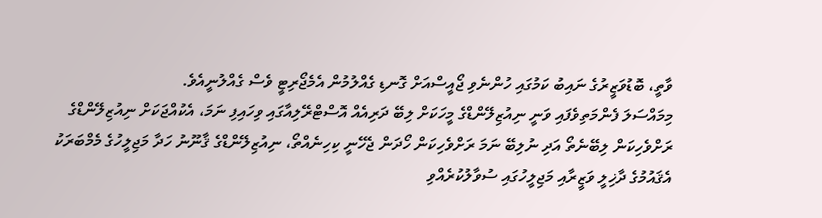ވާތީ، ބޮޑުވަޒީރުގެ ނައިބު ކަމުގައި ހުންނެވި ޖޯއީސްއަށް ގޮނޑި ގެއްލުމުން އެމެޖޯރިޓީ ވެސް ގެއްލުނީއެވެ.
މިމައްސަލަ ފެންމަތިވެފައި ވަނީ ނިއުޒިލޭންޑްގެ މީހަކަށް ލިބޭ ދަރިއެއް އޮސްޓްރޭލިއާގައި ވިހައިފި ނަމަ، އެކުއްޖަކަށް ނިއުޒިލޭންޑްގެ ރަށްވެހިކަން ލިބޭނެތޯ އަދި ނުލިބޭ ނަމަ ރަށްވެހިކަން ހޯދަން ޖެހޭނީ ކިހިނެއްތޯ، ނިއުޒިލޭންޑްގެ ޤާނޫނު ހަދާ މަޖިލީހުގެ މެމްބަރަކު އެޤައުމުގެ ދާޚިލީ ވަޒީރާއި މަޖިލީހުގައި ސުވާލުކުރެއްވި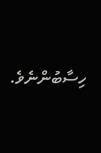ހިސާބުންނެވެ.